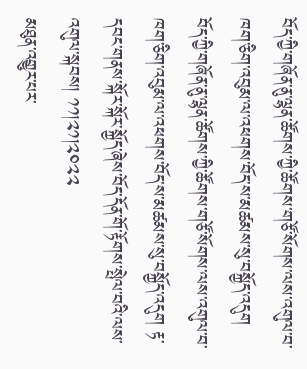བོད་ཀྱི་གཞོན་ནུ་ལྷན་ཚོགས་ཀྱི་ཚོགས་གཙོ་སོགས་ལས་འགུལ་བ་ཁག་ཅིག་འབུམ་ལ་འཕགས་བོད་ས་མཚམས་སུ་བསྐྱོད་འདུག
བོད་ཀྱི་གཞོན་ནུ་ལྷན་ཚོགས་ཀྱི་ཚོགས་གཙོ་སོགས་ལས་འགུལ་བ་ཁག་ཅིག་འབུམ་ལ་འཕགས་བོད་ས་མཚམས་སུ་བསྐྱོད་འདུག རྟ་དབང་གནས་སྐོར་སྐོར་སྐྱོད་ཞེས་བོད་དོན་གོ་རྟོགས་སྤེལ་བའི་ལས་འགུལ་སྐབས། ༡༡།༢༡།༢༠༢༢
མཐུན་འགྱུར་པར་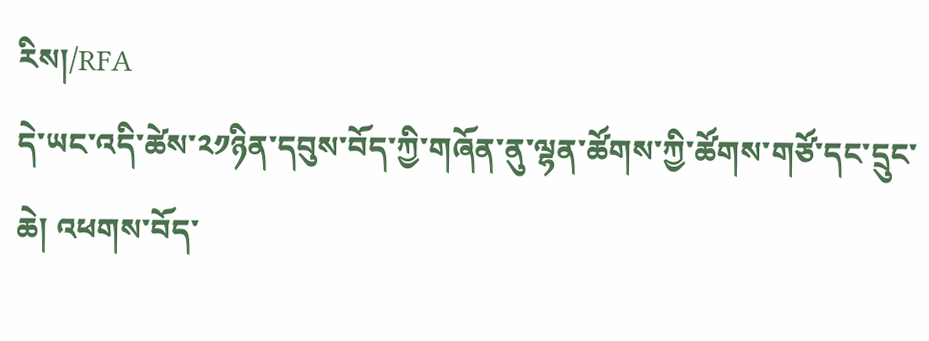རིས།/RFA
དེ་ཡང་འདི་ཚེས་༢༡ཉིན་དབུས་བོད་ཀྱི་གཞོན་ནུ་ལྷན་ཚོགས་ཀྱི་ཚོགས་གཙོ་དང་དྲུང་ཆེ། འཕགས་བོད་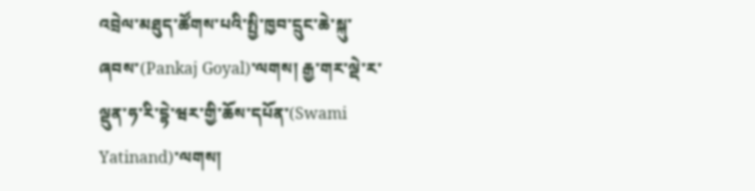འབྲེལ་མཐུད་ཚོགས་པའི་སྤྱི་ཁྱབ་དྲུང་ཆེ་སྐུ་ཞབས་(Pankaj Goyal)་ལགས། རྒྱ་གར་ལྡེ་ར་ལྡུན་ཧ་རི་དྷེ་ཝར་གྱི་ཆོས་དཔོན་(Swami Yatinand)་ལགས།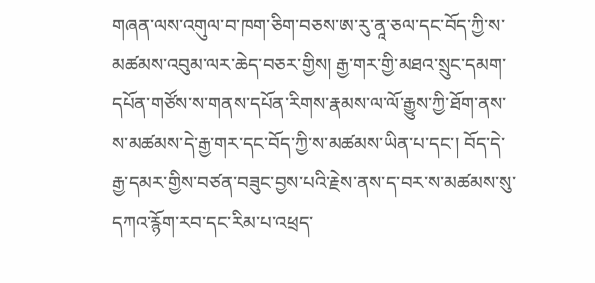གཞན་ལས་འགུལ་བ་ཁག་ཅིག་བཅས་ཨ་རུ་ནཱ་ཅལ་དང་བོད་ཀྱི་ས་མཚམས་འབུམ་ལར་ཆེད་བཅར་གྱིས། རྒྱ་གར་གྱི་མཐའ་སྲུང་དམག་དཔོན་གཙོས་ས་གནས་དཔོན་རིགས་རྣམས་ལ་ལོ་རྒྱུས་ཀྱི་ཐོག་ནས་ས་མཚམས་དེ་རྒྱ་གར་དང་བོད་ཀྱི་ས་མཚམས་ཡིན་པ་དང་། བོད་དེ་རྒྱ་དམར་གྱིས་བཙན་བཟུང་བྱས་པའི་རྗེས་ནས་ད་བར་ས་མཚམས་སུ་དཀའ་རྙོག་རབ་དང་རིམ་པ་འཕྲད་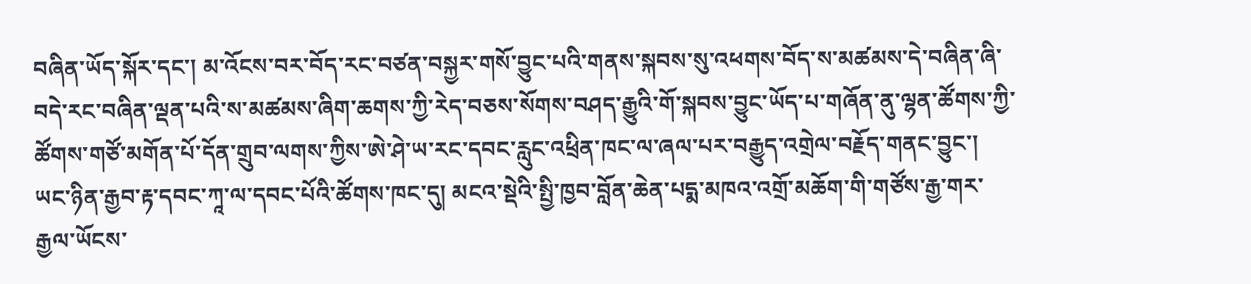བཞིན་ཡོད་སྐོར་དང་། མ་འོངས་བར་བོད་རང་བཙན་བསྐྱར་གསོ་བྱུང་པའི་གནས་སྐབས་སུ་འཕགས་བོད་ས་མཚམས་དེ་བཞིན་ཞི་བདེ་རང་བཞིན་ལྡན་པའི་ས་མཚམས་ཞིག་ཆགས་ཀྱི་རེད་བཅས་སོགས་བཤད་རྒྱུའི་གོ་སྐབས་བྱུང་ཡོད་པ་གཞོན་ནུ་ལྷན་ཚོགས་ཀྱི་ཚོགས་གཙོ་མགོན་པོ་དོན་གྲུབ་ལགས་ཀྱིས་ཨེ་ཤེ་ཡ་རང་དབང་རླུང་འཕྲིན་ཁང་ལ་ཞལ་པར་བརྒྱུད་འགྲེལ་བརྗོད་གནང་བྱུང་།
ཡང་ཉིན་རྒྱབ་རྟ་དབང་ཀཱ་ལ་དབང་པོའི་ཚོགས་ཁང་དུ། མངའ་སྡེའི་སྤྱི་ཁྱབ་བློན་ཆེན་པདྨ་མཁའ་འགྲོ་མཆོག་གི་གཙོས་རྒྱ་གར་རྒྱལ་ཡོངས་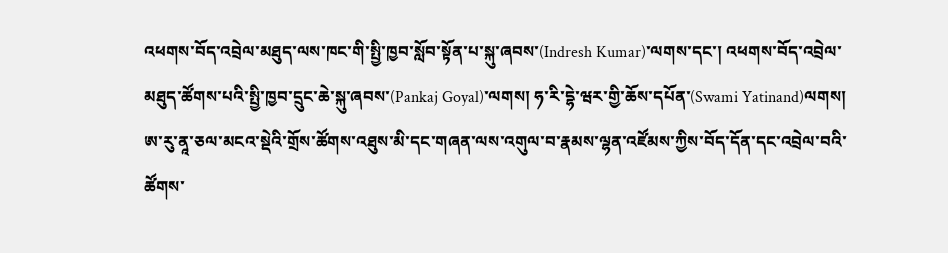འཕགས་བོད་འབྲེལ་མཐུད་ལས་ཁང་གི་སྤྱི་ཁྱབ་སློབ་སྟོན་པ་སྐུ་ཞབས་(Indresh Kumar)་ལགས་དང་། འཕགས་བོད་འབྲེལ་མཐུད་ཚོགས་པའི་སྤྱི་ཁྱབ་དྲུང་ཆེ་སྐུ་ཞབས་(Pankaj Goyal)་ལགས། ཧ་རི་དྷེ་ཝར་གྱི་ཆོས་དཔོན་(Swami Yatinand)ལགས། ཨ་རུ་ནཱ་ཅལ་མངའ་སྡེའི་གྲོས་ཚོགས་འཐུས་མི་དང་གཞན་ལས་འགུལ་བ་རྣམས་ལྷན་འཛོམས་ཀྱིས་བོད་དོན་དང་འབྲེལ་བའི་ཚོགས་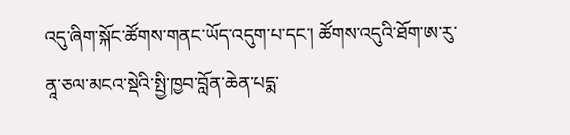འདུ་ཞིག་སྐོང་ཚོགས་གནང་ཡོད་འདུག་པ་དང་། ཚོགས་འདུའི་ཐོག་ཨ་རུ་ནཱ་ཅལ་མངའ་སྡེའི་སྤྱི་ཁྱབ་བློན་ཆེན་པདྨ་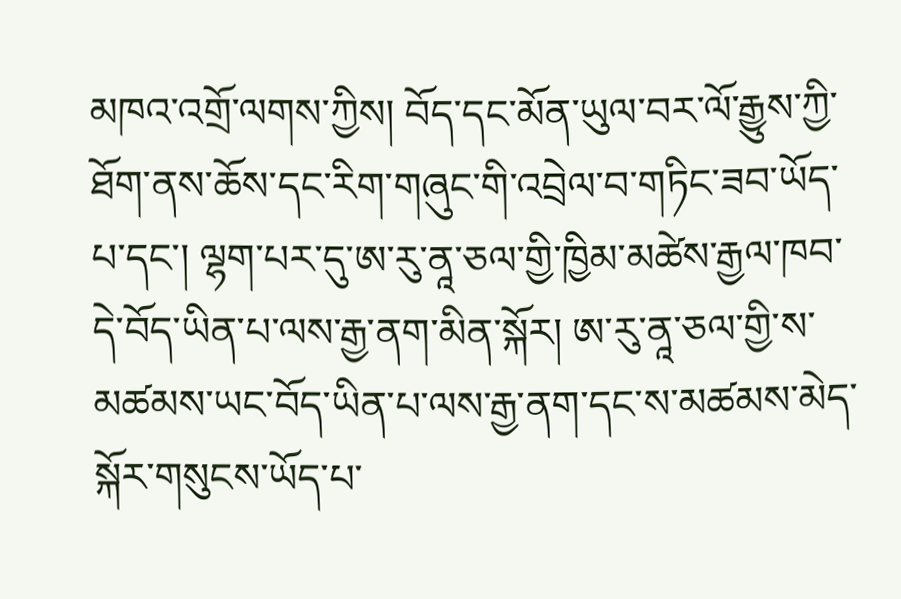མཁའ་འགྲོ་ལགས་ཀྱིས། བོད་དང་མོན་ཡུལ་བར་ལོ་རྒྱུས་ཀྱི་ཐོག་ནས་ཆོས་དང་རིག་གཞུང་གི་འབྲེལ་བ་གཏིང་ཟབ་ཡོད་པ་དང་། ལྷག་པར་དུ་ཨ་རུ་ནཱ་ཅལ་གྱི་ཁྱིམ་མཚེས་རྒྱལ་ཁབ་དེ་བོད་ཡིན་པ་ལས་རྒྱ་ནག་མིན་སྐོར། ཨ་རུ་ནཱ་ཅལ་གྱི་ས་མཚམས་ཡང་བོད་ཡིན་པ་ལས་རྒྱ་ནག་དང་ས་མཚམས་མེད་སྐོར་གསུངས་ཡོད་པ་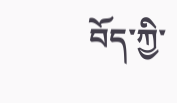བོད་ཀྱི་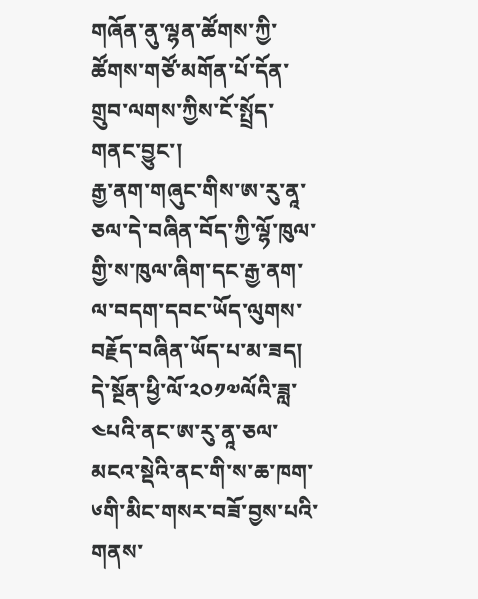གཞོན་ནུ་ལྷན་ཚོགས་ཀྱི་ཚོགས་གཙོ་མགོན་པོ་དོན་གྲུབ་ལགས་ཀྱིས་ངོ་སྤྲོད་གནང་བྱུང་།
རྒྱ་ནག་གཞུང་གིས་ཨ་རུ་ནཱ་ཅལ་དེ་བཞིན་བོད་ཀྱི་ལྷོ་ཁུལ་གྱི་ས་ཁུལ་ཞིག་དང་རྒྱ་ནག་ལ་བདག་དབང་ཡོད་ལུགས་བརྗོད་བཞིན་ཡོད་པ་མ་ཟད། དེ་སྔོན་ཕྱི་ལོ་༢༠༡༧ལོའི་ཟླ་༤པའི་ནང་ཨ་རུ་ནཱ་ཅལ་མངའ་སྡེའི་ནང་གི་ས་ཆ་ཁག་༦གི་མིང་གསར་བཟོ་བྱས་པའི་གནས་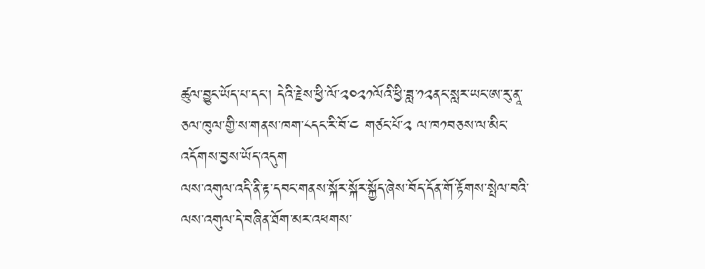ཚུལ་བྱུང་ཡོད་པ་དང་། དེའི་རྗེས་ཕྱི་ལོ་༢༠༢༡ལོའི་ཕྱི་ཟླ་༡༢ནང་སླར་ཡང་ཨ་རུ་ནཱ་ཅལ་ཁུལ་གྱི་ས་གནས་ཁག་༨དང་རི་བོ་༤ གཙང་པོ་༢ ལ་ཁ༡བཅས་ལ་མིང་འདོགས་བྱས་ཡོད་འདུག
ལས་འགུལ་འདི་ནི་རྟ་དབང་གནས་སྐོར་སྐོར་སྐྱོད་ཞེས་བོད་དོན་གོ་རྟོགས་སྤེལ་བའི་ལས་འགུལ་དེ་བཞིན་ཐོག་མར་འཕགས་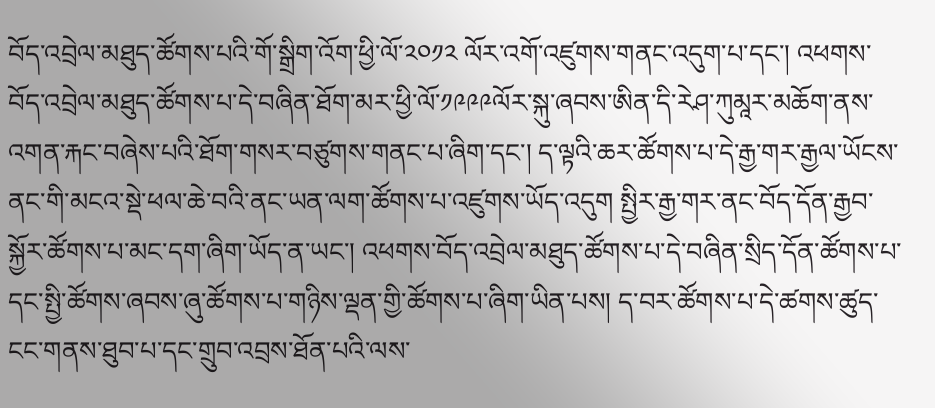བོད་འབྲེལ་མཐུད་ཚོགས་པའི་གོ་སྒྲིག་འོག་ཕྱི་ལོ་༢༠༡༢ ལོར་འགོ་འཛུགས་གནང་འདུག་པ་དང་། འཕགས་བོད་འབྲེལ་མཐུད་ཚོགས་པ་དེ་བཞིན་ཐོག་མར་ཕྱི་ལོ་༡༩༩༩ལོར་སྐུ་ཞབས་ཨིན་དི་རེཤ་ཀུམཱར་མཆོག་ནས་འགན་རྐང་བཞེས་པའི་ཐོག་གསར་བཙུགས་གནང་པ་ཞིག་དང་། ད་ལྟའི་ཆར་ཚོགས་པ་དེ་རྒྱ་གར་རྒྱལ་ཡོངས་ནང་གི་མངའ་སྡེ་ཕལ་ཆེ་བའི་ནང་ཡན་ལག་ཚོགས་པ་འཛུགས་ཡོད་འདུག སྤྱིར་རྒྱ་གར་ནང་བོད་དོན་རྒྱབ་སྐྱོར་ཚོགས་པ་མང་དག་ཞིག་ཡོད་ན་ཡང་། འཕགས་བོད་འབྲེལ་མཐུད་ཚོགས་པ་དེ་བཞིན་སྲིད་དོན་ཚོགས་པ་དང་སྤྱི་ཚོགས་ཞབས་ཞུ་ཚོགས་པ་གཉིས་ལྡན་གྱི་ཚོགས་པ་ཞིག་ཡིན་པས། ད་བར་ཚོགས་པ་དེ་ཚགས་ཚུད་ངང་གནས་ཐུབ་པ་དང་གྲུབ་འབྲས་ཐོན་པའི་ལས་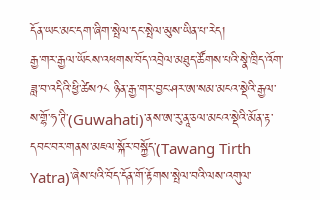དོན་ཡང་མང་དག་ཞིག་སྤེལ་དང་སྤེལ་མུས་ཡིན་པ་རེད།
རྒྱ་གར་རྒྱལ་ཡོངས་འཕགས་བོད་འབྲེལ་མཐུད་ཚོགས་པའི་སྣེ་ཁྲིད་འོག་ཟླ་བ་འདིའི་ཕྱི་ཚེས༡༨ ཉིན་རྒྱ་གར་བྱང་ཤར་ཨ་སམ་མངའ་སྡེའི་རྒྱལ་ས་གྷོ་ཧ་ཊི་(Guwahati)་ནས་ཨ་རུ་ནཱ་ཅལ་མངའ་སྡེའི་མོན་རྟ་དབང་བར་གནས་མཇལ་སྐོར་བསྐྱོད་(Tawang Tirth Yatra)་ཞེས་པའི་བོད་དོན་གོ་རྟོགས་སྤེལ་བའི་ལས་འགུལ་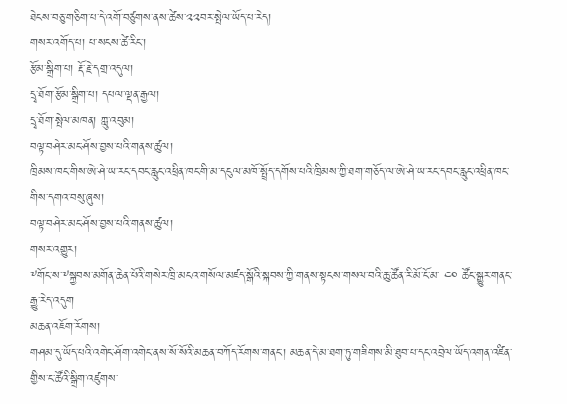ཐེངས་བཅུ་གཅིག་པ་དེ་འགོ་བཙུགས་ནས་ཚེས་༢༢བར་སྤེལ་ཡོད་པ་རེད།
གསར་འགོད་པ། པ་སངས་ཚེ་རིང་།
རྩོམ་སྒྲིག་པ། རྡོ་རྗེ་དགྲ་འདུལ།
དྲྭ་ཐོག་རྩོམ་སྒྲིག་པ། དཔལ་ལྡན་རྒྱལ།
དྲྭ་ཐོག་སྤེལ་མཁན། ཀླུ་འབུམ།
བལྟ་བཤེར་མང་ཤོས་བྱས་པའི་གནས་ཚུལ།
ཁྲིམས་ཁང་གིས་ཨེ་ཤེ་ཡ་རང་དབང་རླུང་འཕྲིན་ཁང་གི་མ་དངུལ་མཁོ་སྤྲོད་དགོས་པའི་ཁྲིམས་ཀྱི་ཐག་གཅོད་ལ་ཨེ་ཤེ་ཡ་རང་དབང་རླུང་འཕྲིན་ཁང་གིས་དགའ་བསུ་ཞུས།
བལྟ་བཤེར་མང་ཤོས་བྱས་པའི་གནས་ཚུལ།
གསར་འགྱུར།
༸གོང་ས་༸སྐྱབས་མགོན་ཆེན་པོའི་གསེར་ཁྲི་མངའ་གསོལ་མཛད་སྒོའི་སྐབས་ཀྱི་གནས་སྟངས་གསལ་བའི་ཆུ་ཚོན་རི་མོ་ངོ་མ་ ༤༠ ཚོང་སྒྱུར་གནང་རྒྱུ་རེད་འདུག
མཆན་འཇོག་རོགས།
གཤམ་དུ་ཡོད་པའི་འགེང་ཤོག་འགེང་ནས་སོ་སོའི་མཆན་བཀོད་རོགས་གནང་། མཆན་དེ་མ་ཐག་ཏུ་གཟིགས་མི་ཐུབ་པ་དང་འབྲེལ་ཡོད་འགན་འཛིན་གྱིས་ང་ཚོའི་སྒྲིག་འཛུགས་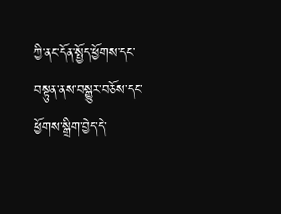ཀྱི་ནང་དོན་སྤྱོད་ཕྱོགས་དང་བསྟུན་ནས་བསྒྱུར་བཅོས་དང་ཕྱོགས་སྒྲིག་བྱེད་དེ་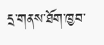དྲ་གནས་ཐོག་ཁྱབ་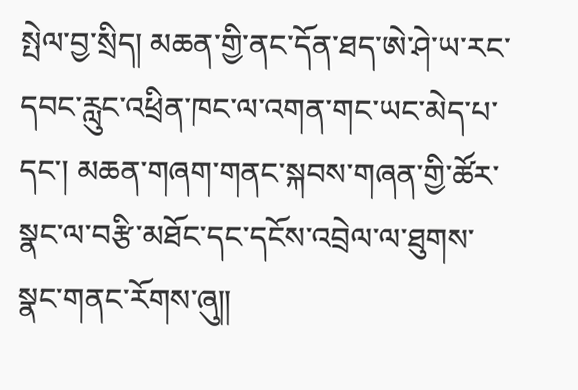སྤེལ་བྱ་སྲིད། མཆན་གྱི་ནང་དོན་ཐད་ཨེ་ཤེ་ཡ་རང་དབང་རླུང་འཕྲིན་ཁང་ལ་འགན་གང་ཡང་མེད་པ་དང་། མཆན་གཞག་གནང་སྐབས་གཞན་གྱི་ཚོར་སྣང་ལ་བརྩི་མཐོང་དང་དངོས་འབྲེལ་ལ་ཐུགས་སྣང་གནང་རོགས་ཞུ༎